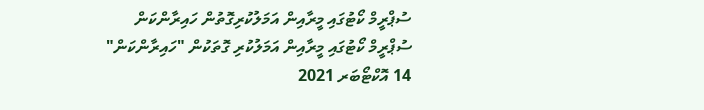ސުޕްރީމް ކޯޓުގައި މީރާއިން އަމަލުކުރިގޮތުން ހައިރާންކަން
ސުޕްރީމް ކޯޓުގައި މީރާއިން އަމަލުކުރި ގޮތަކުން "ހައިރާންކަން"
14 އޮކްޓޯބަރ 2021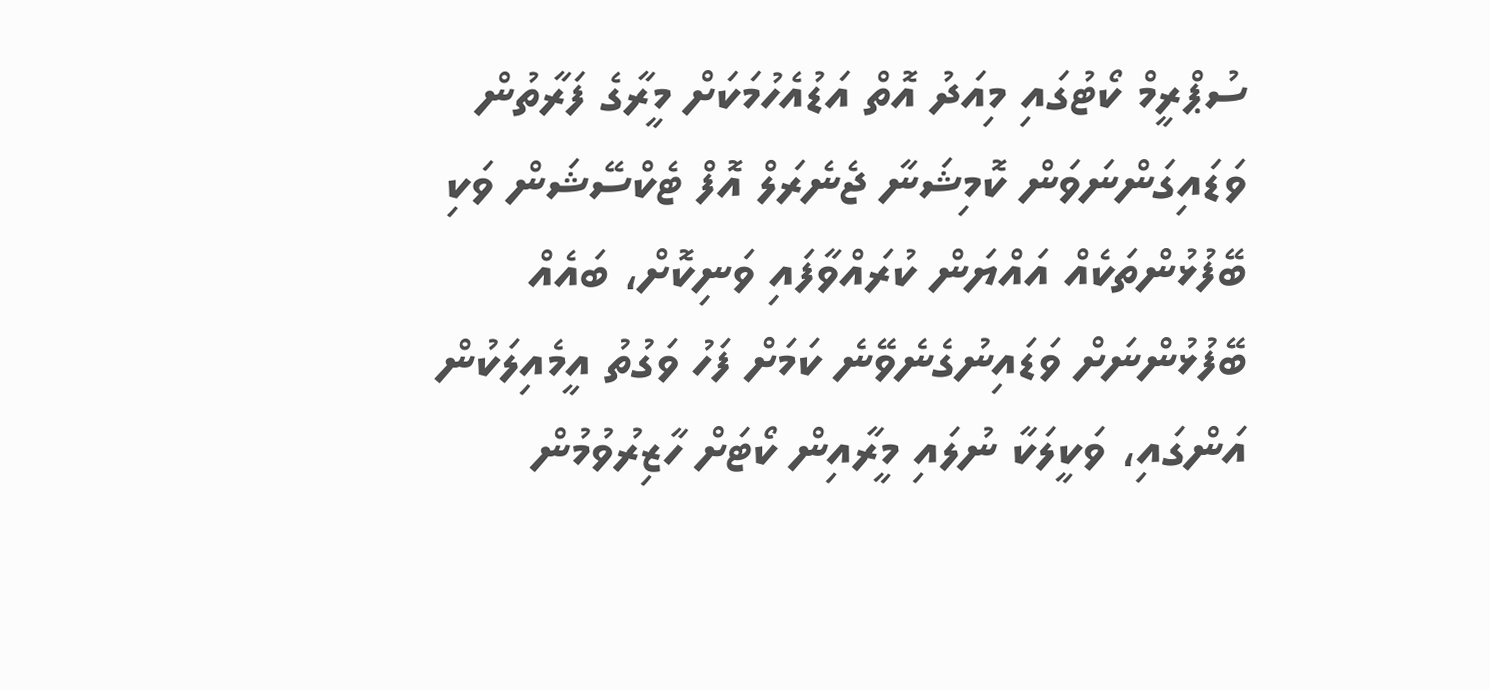ސުޕްރީމް ކޯޓުގައި މިއަދު އޮތް އަޑުއެހުމަކަށް މީރާގެ ފަރާތުން ވަޑައިގަންނަވަން ކޮމިޝަނާ ޖެނެރަލް އޮފް ޓެކްސޭޝަން ވަކި ބޭފުޅުންތަކެއް އައްޔަން ކުރައްވާފައި ވަނިކޮށް، ބައެއް ބޭފުޅުންނަށް ވަޑައިނުގެނެވޭނެ ކަމަށް ފަހު ވަގުތު އީމެއިލަކުން އަންގައި، ވަކީލަކާ ނުލައި މީރާއިން ކޯޓަށް ހާޒިރުވުމުން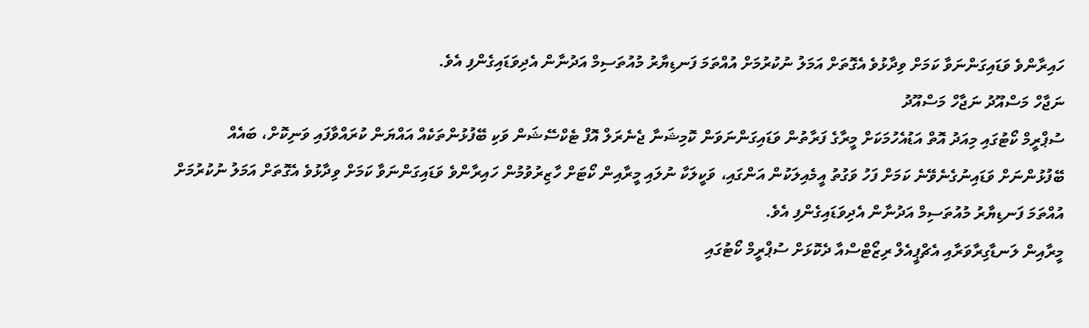ހައިރާންވެ ވަޑައިގަންނަވާ ކަމަށް ވިދާޅުވެ އެގޮތަށް އަމަލު ނުކުރުމަށް އުއްތަމަ ފަނޑިޔާރު މުއުތަސިމް އަދުނާން އެދިވަޑައިގެންފި އެވެ.
ނަޖާހް މަސްއޫދު ނަޖާހް މަސްއޫދު
ސުޕްރީމް ކޯޓުގައި މިއަދު އޮތް އަޑުއެހުމަކަށް މީރާގެ ފަރާތުން ވަޑައިގަންނަވަން ކޮމިޝަނާ ޖެނެރަލް އޮފް ޓެކްސޭޝަން ވަކި ބޭފުޅުންތަކެއް އައްޔަން ކުރައްވާފައި ވަނިކޮށް، ބައެއް ބޭފުޅުންނަށް ވަޑައިނުގެނެވޭނެ ކަމަށް ފަހު ވަގުތު އީމެއިލަކުން އަންގައި، ވަކީލަކާ ނުލައި މީރާއިން ކޯޓަށް ހާޒިރުވުމުން ހައިރާންވެ ވަޑައިގަންނަވާ ކަމަށް ވިދާޅުވެ އެގޮތަށް އަމަލު ނުކުރުމަށް އުއްތަމަ ފަނޑިޔާރު މުއުތަސިމް އަދުނާން އެދިވަޑައިގެންފި އެވެ.
މީރާއިން ލަނޑާގިރާވަރާއި އެޗްޕީއެލް ރިޒޯޓްސްއާ ދެކޮޅަށް ސުޕްރީމް ކޯޓުގައި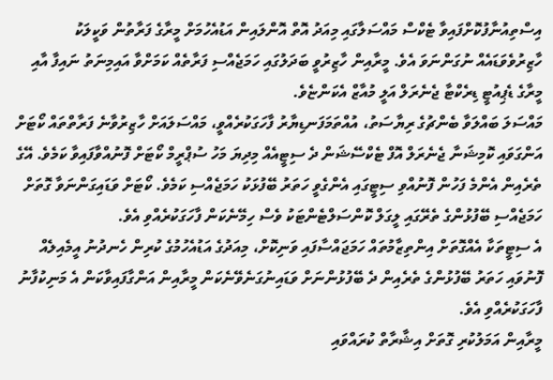އިސްތިއުނާފުކޮށްފައިވާ ޓެކްސް މައްސަލާގައި މިއަދު އޮތް އޮންލައިން އަޑުއެހުމަށް މީރާގެ ފަރާތުން ވަކީލަކު ހާޒިރުވެވަޑައެއް ނުގަންނަވަ އެވެ. މީރާއިން ހާޒިރުވީ ބަދަލުގައި ހަމަޖެއްސި ފަރާތެއް ކަމަށްވާ އައިމިނަތު ނައިފާ އާއި މީރާގެ ޑެޕިއުޓީ ޑިރެކްޓާ ޖެނެރަލް އަލީ މުއާޒް އެކަންޏެވެ.
މައްސަލަ ބައްލަވާ ބެންޗުގެ ރިޔާސަތު، އުއްތަމަފަނޑިޔާރު ފާހަގަކުރެއްވީ، މައްސަލައަށް ހާޒިރުވާނެ ފަރާތްތައް ކޯޓަށް އަންގަވައި ކޮމިޝަނާ ޖެނެރަލް އޮފް ޓެކްސޭޝަން ދެ ސިޓީއެއް މިދިޔަ މަހު ސުޕްރީމް ކޯޓަށް ފޮނުއްވާފައިވާ ކަމެވެ. އޭގެ ތެރެއިން އެންމެ ފަހުން ފޮނުއްވި ސިޓީގައި އެންގެވީ ހަތަރު ބޭފުޅަކު ހަމަޖެއްސި ކަމެވެ. ކޯޓަށް ވަޑައިގަންނަވާ ގޮތަށް ހަމަޖެއްސި ބޭފުޅުންގެ ތެރޭގައި ލީގަލް ކޮންސަލްޓެންޓަކު ވެސް ހިމޭނެކަން ފާހަގަކުރެއްވި އެވެ.
އެ ސިޓީތަކާ އެއްގޮތަށް އިންތިޒާމުތައް ހަމަޖައްސާފައި ވަނިކޮށް، މިއަދުގެ އަޑުއެހުމުގެ ކުރިން ހެނދުނު އީމެއިލެއް ފޮނުވައި ހަތަރު ބޭފުޅުންގެ ތެރެއިން ދެ ބޭފުޅުންނަށް ވަޑައިނުގަނެވޭނެކަން މީރާއިން އަންގާފައިވާކަން އެ މަނިކުފާނު ފާހަގަކުރެއްވި އެވެ.
މީރާއިން އަމަލުކުރި ގޮތަށް އިޝާރާތް ކުރައްވައި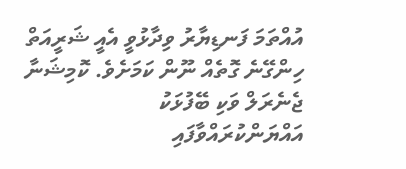އުއްތަމަ ފަނޑިޔާރު ވިދާޅުވީ އެއީ ޝަރީއަތް ހިންގޭނެ ގޮތެއް ނޫން ކަމަށެވެ. ކޮމިޝަނާ ޖެނެރަލް ވަކި ބޭފުޅަކު އައްޔަންކުރައްވާފައި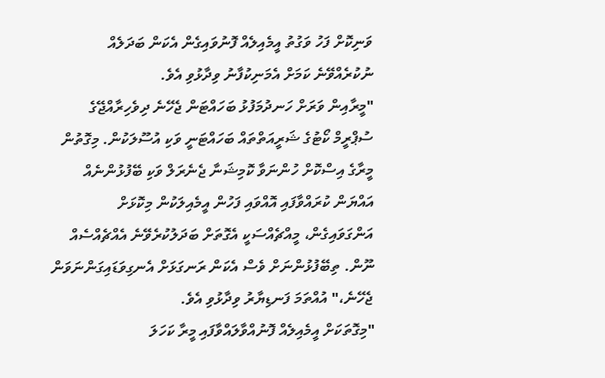ވަނިކޮށް ފަހު ވަގުތު އީމެއިލެއް ފޮނުވައިގެން އެކަން ބަދަލެއް ނުކުރެއްވޭނެ ކަމަށް އެމަނިކުފާނު ވިދާޅުވި އެވެ.
"މީރާއިން ވަރަށް ހަނދުމަފުޅު ބަހައްޓަން ޖެހޭނެ ދިވެހިރާއްޖޭގެ ސުޕްރީމް ކޯޓުގެ ޝަރީއަތްތައް ބަހައްޓަނީ ވަކި އުސޫލަކުން. މިގޮތުން މީރާގެ އިސްކޮށް ހުންނަވާ ކޮމިޝަނާ ޖެނެރަލް ވަކި ބޭފުޅުންނެއް އައްޔަން ކުރައްވާފައި އޮއްވައި ފަހުން އީމެއިލަކުން މިކޮޅަށް އަންގަވައިގެން، މީއްޗެއްސަކީ އެގޮތަށް ބަދަލުކުރެވޭނެ އެއްޗެއްސެއް ނޫން. ތިބޭފުޅުންނަށް ވެސް އެކަން ރަނގަޅަށް އެނގިވަޑައިގަންނަވަން ޖެހޭނެ،" އުއްތަމަ ފަނޑިޔާރު ވިދާޅުވި އެވެ.
"މިގޮތަކަށް އީމެއިލެއް ފޮނުއްވާލައްވާފައި މީރާ ކަހަލަ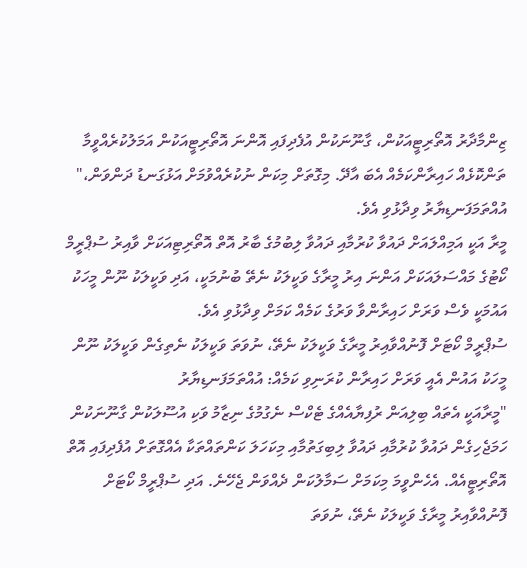ޒިންމާދާރު އޮތޯރިޓީއަކުން، ގާނޫނަކުން އުފެދިފައި އޮންނަ އޮތޯރިޓީއަކުން އަމަލުކުރެއްވީމާ ތަންކޮޅެއް ހައިރާންކަމެއް އެބަ އާދޭ. މިގޮތަށް މިކަން ނުކުރެއްވުމަށް އަޅުގަނޑު ދަންވަން،" އުއްތަމަފަނޑިޔާރު ވިދާޅުވި އެވެ.
މީރާ އަކީ އަމިއްލައަށް ދައުވާ ކުރުމާއި ދައުވާ ލިބުމުގެ ބާރު އޮތް އޮތޯރިޓިއަކަށް ވާއިރު ސުޕްރީމް ކޯޓުގެ މައްސަލައަކަށް އަންނަ އިރު މީރާގެ ވަކީލަކު ނެތޭ ބުނުމަކީ، އަދި ވަކީލަކު ނޫން މީހަކު އައުމަކީ ވެސް ވަރަށް ހައިރާންވާ ވަރުގެ ކަމެއް ކަމަށް ވިދާޅުވި އެވެ.
ސުޕްރީމް ކޯޓަށް ފޮނުއްވާއިރު މީރާގެ ވަކީލަކު ނެތޭ، ނުވަތަ ވަކީލަކު ނެތިގެން ވަކީލަކު ނޫން މީހަކު އައުން އެއީ ވަރަށް ހައިރާން ކުރަނިވި ކަމެއް: އުއްތަމަފަނޑިޔާރު
"މީރާއަކީ އެތައް ބިލިއަން ރުފިޔާއެއްގެ ޓެކްސް ނެގުމުގެ ނިޒާމު ވަކި އުސޫލަކުން ގާނޫނަކުން ހަމަޖެހިގެން ދައުވާ ކުރުމާއި ދައުވާ ލިބިގަތުމާއި މިކަހަލަ ކަންތައްތަކާ އެއްގޮތަށް އުފެދިފައި އޮތް އޮތޯރިޓީއެއް. އެހެންވީމަ މިކަމަށް ސަމާލުކަން ދެއްވަން ޖެހޭނެ. އަދި ސުޕްރީމް ކޯޓަށް ފޮނުއްވާއިރު މީރާގެ ވަކީލަކު ނެތޭ، ނުވަތަ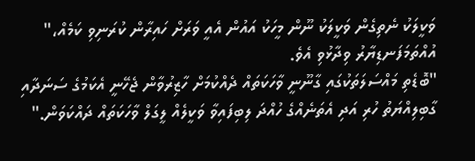ވަކީލަކު ނެތިގެން ވަކީލަކު ނޫން މީހަކު އައުން އެއީ ވަރަށް ހައިރާން ކުރަނިވި ކަމެއް،" އުއްތަމަފަނޑިޔާރު ވިދާޅުވި އެވެ.
"ބޮޑެތި މައްސަލަތަކުގައި ގާނޫނީ ވާހަކަތައް ދެއްކުމަށް ހާޒިރުވާން ޖެހޭނީ އެކަމުގެ ސަނަދާއި ގާބިލިއްޔަތު ހުރި އަދި އެތަނެއްގެ ހުއްދަ ލިބިފައިވާ ވަކީލެއް ލީގަލް ވާހަކަތައް ދައްކަވަން."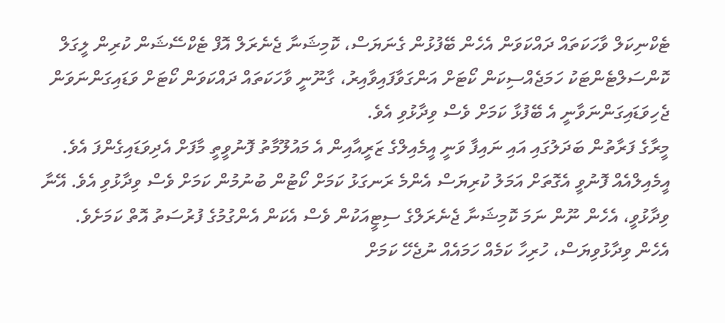ޓެކްނިކަލް ވާހަކަތައް ދައްކަވަން އެހެން ބޭފުޅުން ގެނަޔަސް، ކޮމިޝަނާ ޖެނެރަލް އޮފް ޓެކްސޭޝަން ކުރިން ލީގަލް ކޮންސަލްޓެންޓަކު ހަމަޖެއްސިކަން ކޯޓަށް އަންގަވާފައިވާއިރު، ގާނޫނީ ވާހަކަތައް ދައްކަވަން ކޯޓަށް ވަޑައިގަންނަވަން ޖެހިވަޑައިގަންނަވާނީ އެ ބޭފުޅާ ކަމަށް ވެސް ވިދާޅުވި އެވެ.
މީރާގެ ފަރާތުން ބަދަލުގައި އައި ނައިފާ ވަނީ އީމެއިލްގެ ޒަރީއާއިން އެ މައުލޫމާތު ފޮނުވީތީ މާފަށް އެދިވަޑައިގެންފަ އެވެ. އީމެއިލްއެއް ފޮނުވީ އެގޮތަށް އަމަލު ކުރިޔަސް އެންމެ ރަނގަޅު ކަމަށް ކޯޓުން ބުނުމުން ކަމަށް ވެސް ވިދާޅުވި އެވެ. އޭނާ ވިދާޅުވީ، އެހެން ނޫން ނަމަ ކޮމިޝަނާ ޖެނެރަލްގެ ސިޓީއަކުން ވެސް އެކަން އެންގުމުގެ ފުރުސަތު އޮތް ކަމަށެވެ.
އެހެން ވިދާޅުވިޔަސް، ހުރިހާ ކަމެއް ހަމައެއް ނުޖެހޭ ކަމަށް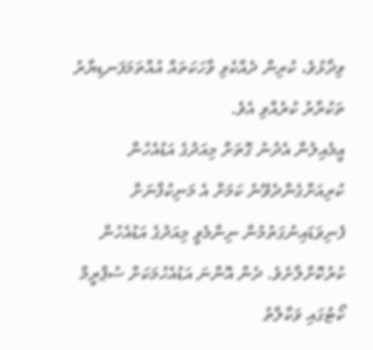ވިދާޅުވެ، ކުރިން ދެއްކެވި ވާހަކަތައް އުއްތަމަފަނޑިޔާރު ތަކުރާރު ކުރެއްވި އެވެ.
އީމެއިލުން އެދުނު ގޮތަށް މިއަދުގެ އަޑުއެހުން ކުރިއަށްގެންދެވޭނެ ކަމަށް އެ މަނިކުފާނަށް ފެނިވަޑައިނުގަތުމުން ނިންމެވީ މިއަދުގެ އަޑުއެހުން ކުރުކޮށްލާށެވެ. ދެން އޮންނަ އަޑުއެހުމަކަށް ސުޕްރީމް ކޯޓުގައި ވަކާލާތު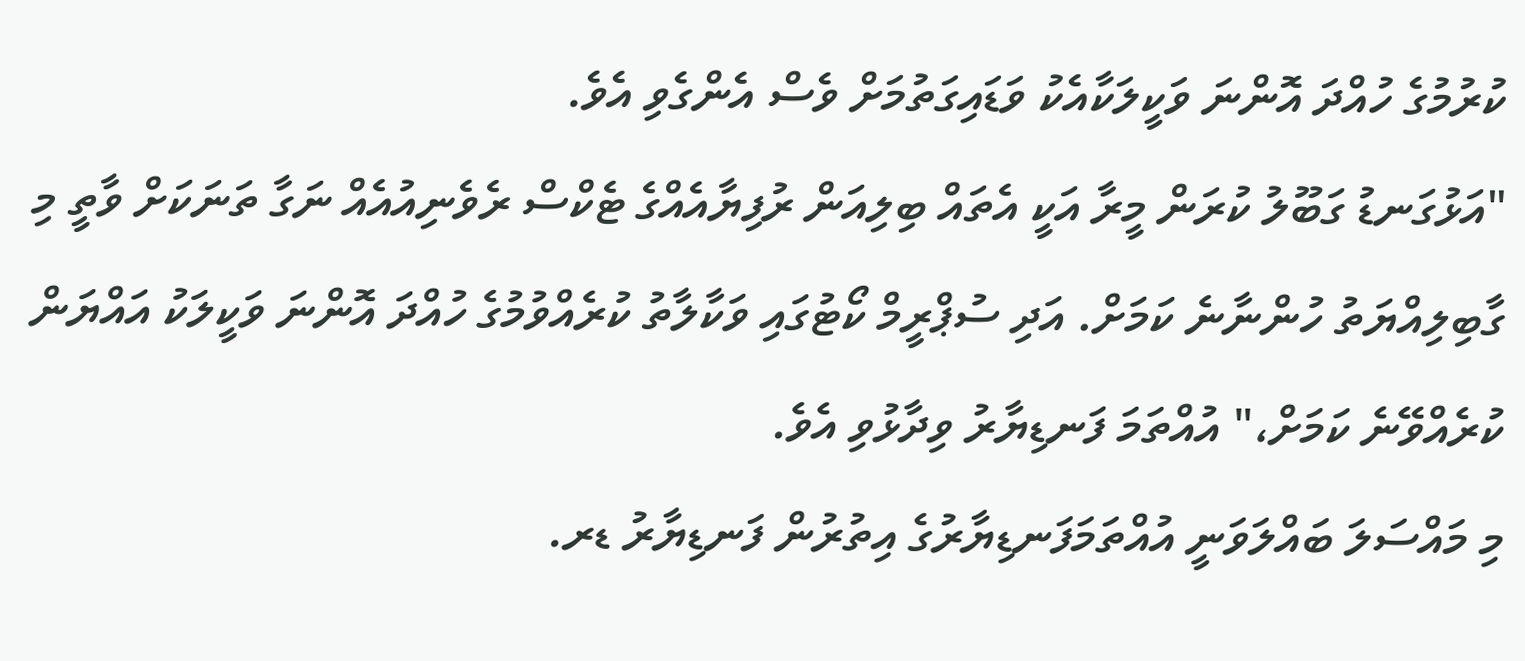ކުރުމުގެ ހުއްދަ އޮންނަ ވަކީލަކާއެކު ވަޑައިގަތުމަށް ވެސް އެންގެވި އެވެ.
"އަޅުގަނޑު ގަބޫލު ކުރަން މީރާ އަކީ އެތައް ބިލިއަން ރުފިޔާއެއްގެ ޓެކްސް ރެވެނިއުއެއް ނަގާ ތަނަކަށް ވާތީ މި ގާބިލިއްޔަތު ހުންނާނެ ކަމަށް. އަދި ސުޕްރީމް ކޯޓުގައި ވަކާލާތު ކުރެއްވުމުގެ ހުއްދަ އޮންނަ ވަކީލަކު އައްޔަން ކުރެއްވޭނެ ކަމަށް،" އުއްތަމަ ފަނޑިޔާރު ވިދާޅުވި އެވެ.
މި މައްސަލަ ބައްލަވަނީ އުއްތަމަފަނޑިޔާރުގެ އިތުރުން ފަނޑިޔާރު ޑރ.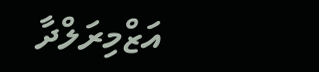އަޒްމިރަލްދާ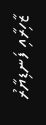ޒާހިރާއި ފަނޑިޔާރު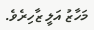މަހާޒު އަލީ ޒާހިރެވެ.